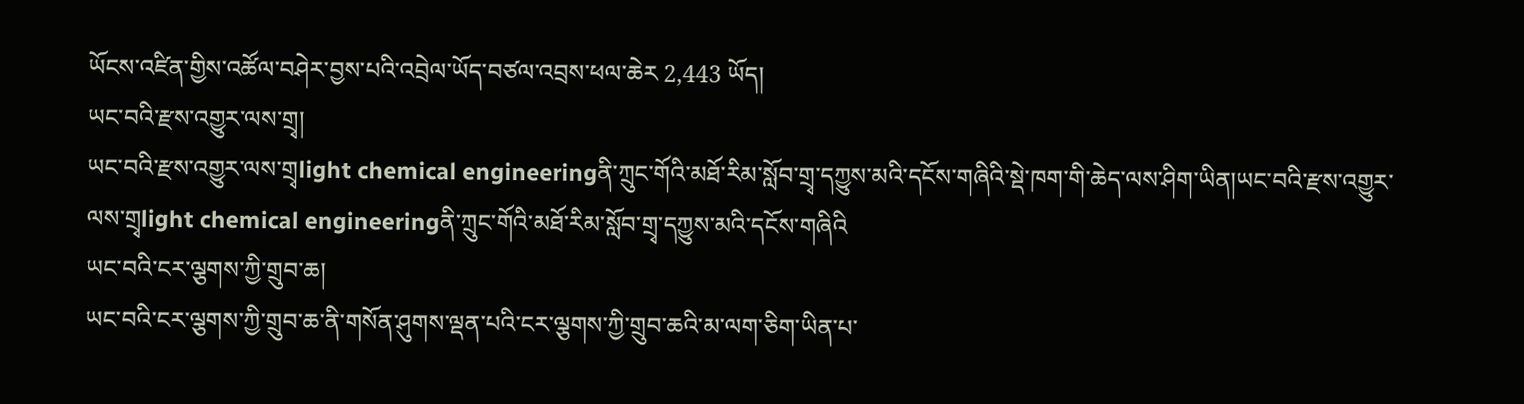ཡོངས་འཛིན་གྱིས་འཚོལ་བཤེར་བྱས་པའི་འབྲེལ་ཡོད་བཙལ་འབྲས་ཕལ་ཆེར 2,443 ཡོད།
ཡང་བའི་རྫས་འགྱུར་ལས་གྲྭ།
ཡང་བའི་རྫས་འགྱུར་ལས་གྲྭlight chemical engineeringནི་ཀྲུང་གོའི་མཐོ་རིམ་སློབ་གྲྭ་དཀྱུས་མའི་དངོས་གཞིའི་སྡེ་ཁག་གི་ཆེད་ལས་ཤིག་ཡིན།ཡང་བའི་རྫས་འགྱུར་ལས་གྲྭlight chemical engineeringནི་ཀྲུང་གོའི་མཐོ་རིམ་སློབ་གྲྭ་དཀྱུས་མའི་དངོས་གཞིའི
ཡང་བའི་ངར་ལྕགས་ཀྱི་གྲུབ་ཆ།
ཡང་བའི་ངར་ལྕགས་ཀྱི་གྲུབ་ཆ་ནི་གསོན་ཤུགས་ལྡན་པའི་ངར་ལྕགས་ཀྱི་གྲུབ་ཆའི་མ་ལག་ཅིག་ཡིན་པ་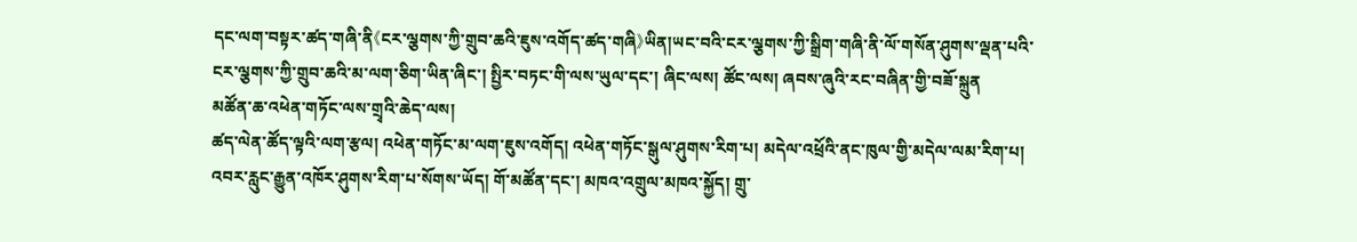དང་ལག་བསྟར་ཚད་གཞི་ནི《ངར་ལྕགས་ཀྱི་གྲུབ་ཆའི་ཇུས་འགོད་ཚད་གཞི》ཡིན།ཡང་བའི་ངར་ལྕགས་ཀྱི་སྒྲིག་གཞི་ནི་ལོ་གསོན་ཤུགས་ལྡན་པའི་ངར་ལྕགས་ཀྱི་གྲུབ་ཆའི་མ་ལག་ཅིག་ཡིན་ཞིང་། སྤྱིར་བཏང་གི་ལས་ཡུལ་དང་། ཞིང་ལས། ཚོང་ལས། ཞབས་ཞུའི་རང་བཞིན་གྱི་བཟོ་སྐྲུན
མཚོན་ཆ་འཕེན་གཏོང་ལས་གྲྭའི་ཆེད་ལས།
ཚད་ལེན་ཚོད་ལྟའི་ལག་རྩལ། འཕེན་གཏོང་མ་ལག་ཇུས་འགོད། འཕེན་གཏོང་སྒུལ་ཤུགས་རིག་པ། མདེལ་འཕྲོའི་ནང་ཁུལ་གྱི་མདེལ་ལམ་རིག་པ། འབར་རླུང་རྒྱུན་འཁོར་ཤུགས་རིག་པ་སོགས་ཡོད། གོ་མཚོན་དང་། མཁའ་འགྲུལ་མཁའ་སྐྱོད། གྲུ་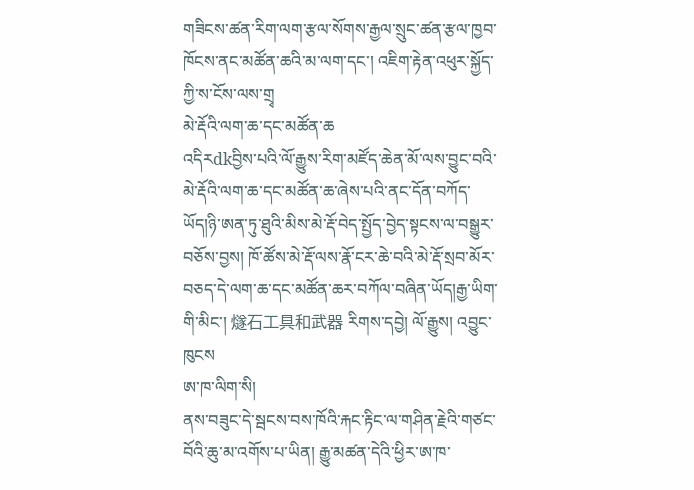གཟིངས་ཚན་རིག་ལག་རྩལ་སོགས་རྒྱལ་སྲུང་ཚན་རྩལ་ཁྱབ་ཁོངས་ནང་མཚོན་ཆའི་མ་ལག་དང་། འཇིག་རྟེན་འཕུར་སྐྱོད་ཀྱི་ས་ངོས་ལས་གྲྭ
མེ་རྡོའི་ལག་ཆ་དང་མཚོན་ཆ
འདིརdkབྱིས་པའི་ལོ་རྒྱུས་རིག་མཛོད་ཆེན་མོ་ལས་བྱུང་བའི་མེ་རྡོའི་ལག་ཆ་དང་མཚོན་ཆ་ཞེས་པའི་ནང་དོན་བཀོད་ཡོད།ཉི་ཨན་ཏུ་ཐུའི་མིས་མེ་རྡོ་བེད་སྤྱོད་བྱེད་སྟངས་ལ་བསྒྱུར་བཅོས་བྱས། ཁོ་ཚོས་མེ་རྡོ་ལས་རྣོ་ངར་ཆེ་བའི་མེ་རྡོ་སྲབ་མོར་བཅད་དེ་ལག་ཆ་དང་མཚོན་ཆར་བཀོལ་བཞིན་ཡོད།རྒྱ་ཡིག་གི་མིང་། 燧石工具和武器 རིགས་དབྱེ། ལོ་རྒྱུས། འབྱུང་ཁུངས
ཨ་ཁ་ལིག་སི།
ནས་བཟུང་དེ་སྦངས་བས་ཁོའི་རྐང་རྟིང་ལ་གཤིན་རྗེའི་གཙང་བོའི་ཆུ་མ་འགོས་པ་ཡིན། རྒྱུ་མཚན་དེའི་ཕྱིར་ཨ་ཁ་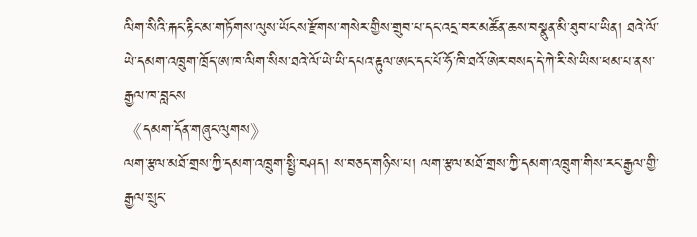ལིག་སིའི་རྐང་རྟིང་མ་གཏོགས་ལུས་ཡོངས་རྫོགས་གསེར་གྱིས་གྲུབ་པ་དང་འདྲ་བར་མཚོན་ཆས་བསྣུན་མི་ཐུབ་པ་ཡིན། ཐའེ་ལོ་ཡེ་དམག་འཁྲུག་ཁྲོད་ཨ་ཁ་ལིག་སིས་ཐའེ་ལོ་ཡེ་ཡི་དཔའ་རྟུལ་ཨང་དང་པོ་ཧོ་ཁི་ཐའོ་ཨེར་བསད་དེ་ཀེ་རི་སེ་ཡིས་ཕམ་པ་ནས་རྒྱལ་ཁ་བླངས
《དམག་དོན་གཞུང་ལུགས》
ལག་རྩལ་མཐོ་གྲས་ཀྱི་དམག་འཁྲུག་སྤྱི་བཤད། ས་བཅད་གཉིས་པ། ལག་རྩལ་མཐོ་གྲས་ཀྱི་དམག་འཁྲུག་གིས་རང་རྒྱལ་གྱི་རྒྱལ་སྲུང་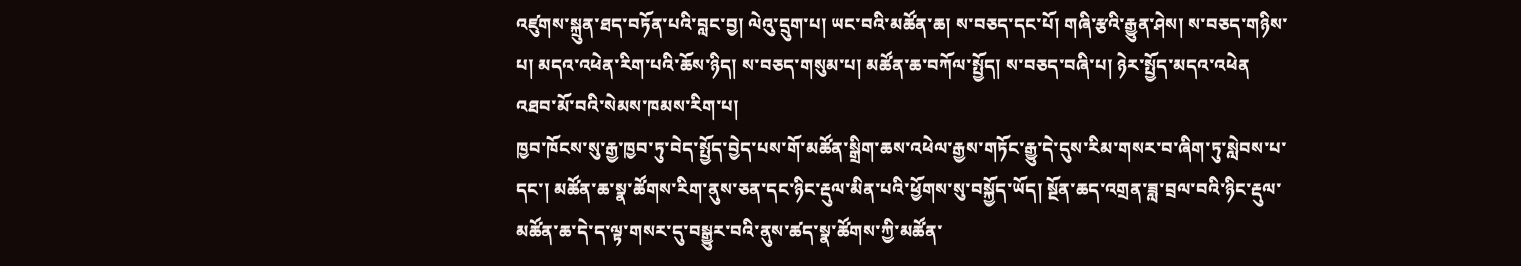འཛུགས་སྐྲུན་ཐད་བཏོན་པའི་བླང་བྱ། ལེའུ་དྲུག་པ། ཡང་བའི་མཚོན་ཆ། ས་བཅད་དང་པོ། གཞི་རྩའི་རྒྱུན་ཤེས། ས་བཅད་གཉིས་པ། མདའ་འཕེན་རིག་པའི་ཆོས་ཉིད། ས་བཅད་གསུམ་པ། མཚོན་ཆ་བཀོལ་སྤྱོད། ས་བཅད་བཞི་པ། ཉེར་སྤྱོད་མདའ་འཕེན
འཐབ་མོ་བའི་སེམས་ཁམས་རིག་པ།
ཁྱབ་ཁོངས་སུ་རྒྱ་ཁྱབ་ཏུ་བེད་སྤྱོད་བྱེད་པས་གོ་མཚོན་སྒྲིག་ཆས་འཕེལ་རྒྱས་གཏོང་རྒྱུ་དེ་དུས་རིམ་གསར་བ་ཞིག་ཏུ་སླེབས་པ་དང་། མཚོན་ཆ་སྣ་ཚོགས་རིག་ནུས་ཅན་དང་ཉིང་རྡུལ་མིན་པའི་ཕྱོགས་སུ་བསྐྱོད་ཡོད། སྔོན་ཆད་འགྲན་ཟླ་བྲལ་བའི་ཉིང་རྡུལ་མཚོན་ཆ་དེ་ད་ལྟ་གསར་དུ་བསྒྱུར་བའི་ནུས་ཚད་སྣ་ཚོགས་ཀྱི་མཚོན་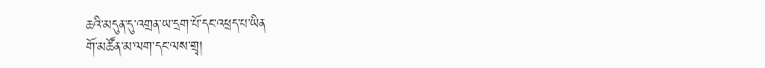ཆའི་མདུན་དུ་འགྲན་ཡ་དྲག་པོ་དང་འཕྲད་པ་ཡིན
གོ་མཚོན་མ་ལག་དང་ལས་གྲྭ།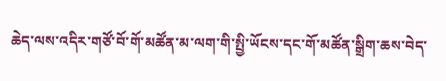ཆེད་ལས་འདིར་གཙོ་བོ་གོ་མཚོན་མ་ལག་གི་སྤྱི་ཡོངས་དང་གོ་མཚོན་སྒྲིག་ཆས་བེད་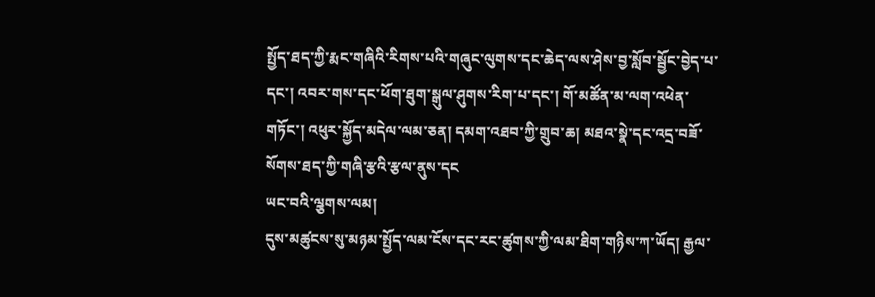སྤྱོད་ཐད་ཀྱི་རྨང་གཞིའི་རིགས་པའི་གཞུང་ལུགས་དང་ཆེད་ལས་ཤེས་བྱ་སློབ་སྦྱོང་བྱེད་པ་དང་། འབར་གས་དང་ཕོག་ཐུག་སྒུལ་ཤུགས་རིག་པ་དང་། གོ་མཚོན་མ་ལག་འཕེན་གཏོང་། འཕུར་སྐྱོད་མདེལ་ལམ་ཅན། དམག་འཐབ་ཀྱི་གྲུབ་ཆ། མཐའ་སྣེ་དང་འདྲ་བཟོ་སོགས་ཐད་ཀྱི་གཞི་རྩའི་རྩལ་ནུས་དང
ཡང་བའི་ལྕགས་ལམ།
དུས་མཚུངས་སུ་མཉམ་སྤྱོད་ལམ་ངོས་དང་རང་ཚུགས་ཀྱི་ལམ་ཐིག་གཉིས་ཀ་ཡོད། རྒྱལ་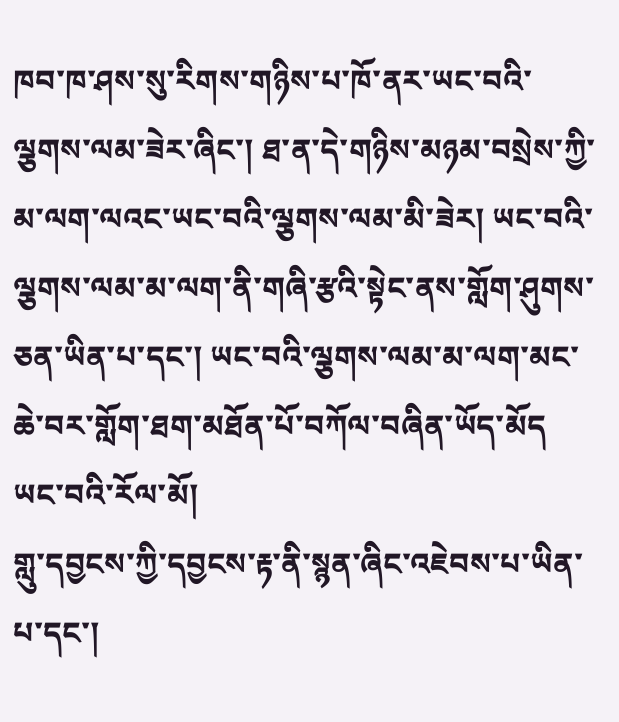ཁབ་ཁ་ཤས་སུ་རིགས་གཉིས་པ་ཁོ་ནར་ཡང་བའི་ལྕགས་ལམ་ཟེར་ཞིང་། ཐ་ན་དེ་གཉིས་མཉམ་བསྲེས་ཀྱི་མ་ལག་ལའང་ཡང་བའི་ལྕགས་ལམ་མི་ཟེར། ཡང་བའི་ལྕགས་ལམ་མ་ལག་ནི་གཞི་རྩའི་སྟེང་ནས་གློག་ཤུགས་ཅན་ཡིན་པ་དང་། ཡང་བའི་ལྕགས་ལམ་མ་ལག་མང་ཆེ་བར་གློག་ཐག་མཐོན་པོ་བཀོལ་བཞིན་ཡོད་མོད
ཡང་བའི་རོལ་མོ།
གླུ་དབྱངས་ཀྱི་དབྱངས་རྟ་ནི་སྙན་ཞིང་འཇེབས་པ་ཡིན་པ་དང་།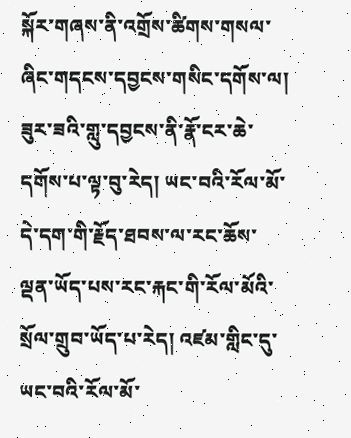སྐོར་གཞས་ནི་འགྲོས་ཚིགས་གསལ་ཞིང་གདངས་དབྱངས་གསིང་དགོས་ལ། ཟུར་ཟའི་གླུ་དབྱངས་ནི་རྣོ་ངར་ཆེ་དགོས་པ་ལྟ་བུ་རེད། ཡང་བའི་རོལ་མོ་དེ་དག་གི་རྗོད་ཐབས་ལ་རང་ཆོས་ལྡན་ཡོད་པས་རང་རྐང་གི་རོལ་མོའི་སྲོལ་གྲུབ་ཡོད་པ་རེད། འཛམ་གླིང་དུ་ཡང་བའི་རོལ་མོ་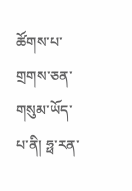ཚོགས་པ་གྲགས་ཅན་གསུམ་ཡོད་པ་ནི། ཧྥ་རན་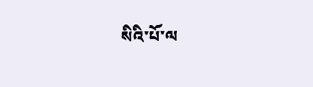སིའི་པོ་ལ